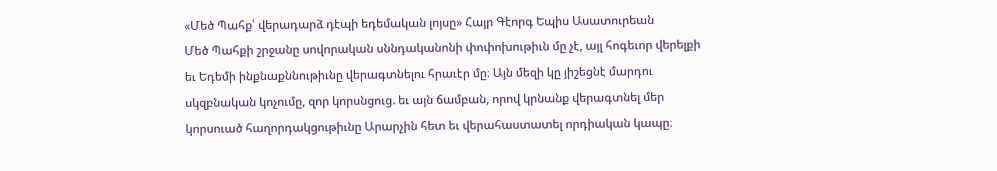«Մեծ Պահք՝ վերադարձ դէպի եդեմական լոյսը» Հայր Գէորգ Եպիս Ասատուրեան
Մեծ Պահքի շրջանը սովորական սննդականոնի փոփոխութիւն մը չէ, այլ հոգեւոր վերելքի եւ Եդեմի ինքնաքննութիւնը վերագտնելու հրաւէր մը։ Այն մեզի կը յիշեցնէ մարդու սկզբնական կոչումը, զոր կորսնցուց. եւ այն ճամբան, որով կրնանք վերագտնել մեր կորսուած հաղորդակցութիւնը Արարչին հետ եւ վերահաստատել որդիական կապը։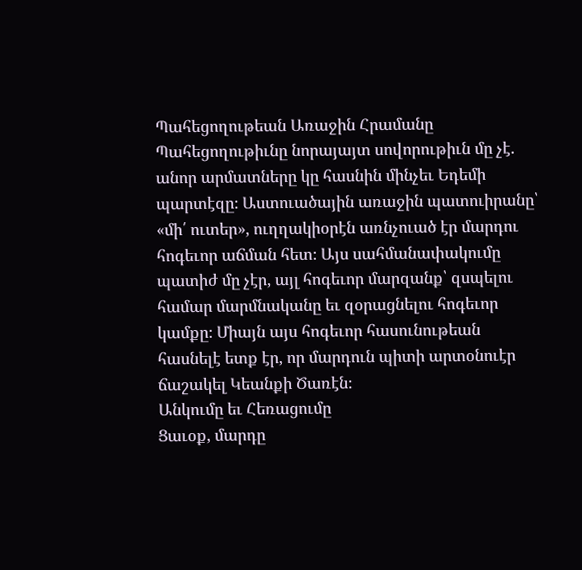Պահեցողութեան Առաջին Հրամանը
Պահեցողութիւնը նորայայտ սովորութիւն մը չէ. անոր արմատները կը հասնին մինչեւ Եդեմի պարտէզը։ Աստուածային առաջին պատուիրանը՝ «մի՛ ուտեր», ուղղակիօրէն առնչուած էր մարդու հոգեւոր աճման հետ։ Այս սահմանափակումը պատիժ մը չէր, այլ հոգեւոր մարզանք՝ զսպելու համար մարմնականը եւ զօրացնելու հոգեւոր կամքը։ Միայն այս հոգեւոր հասունութեան հասնելէ ետք էր, որ մարդուն պիտի արտօնուէր ճաշակել Կեանքի Ծառէն։
Անկումը եւ Հեռացումը
Ցաւօք, մարդը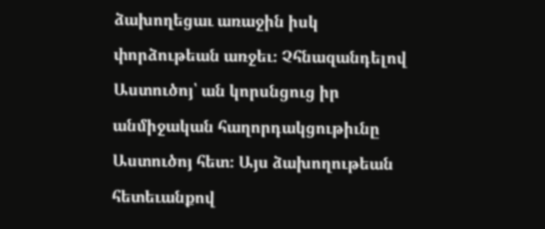ձախողեցաւ առաջին իսկ փորձութեան առջեւ։ Չհնազանդելով Աստուծոյ՝ ան կորսնցուց իր անմիջական հաղորդակցութիւնը Աստուծոյ հետ։ Այս ձախողութեան հետեւանքով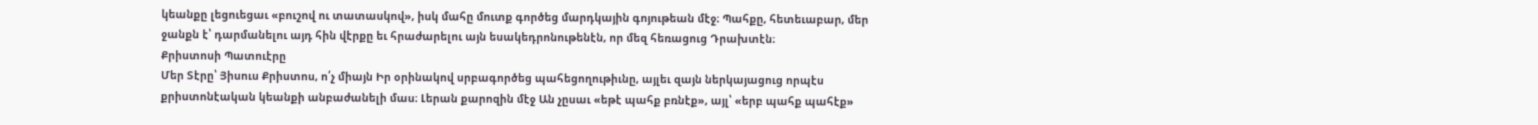կեանքը լեցուեցաւ «բուշով ու տատասկով», իսկ մահը մուտք գործեց մարդկային գոյութեան մէջ։ Պահքը, հետեւաբար, մեր ջանքն է՝ դարմանելու այդ հին վէրքը եւ հրաժարելու այն եսակեդրոնութենէն, որ մեզ հեռացուց Դրախտէն։
Քրիստոսի Պատուէրը
Մեր Տէրը՝ Յիսուս Քրիստոս, ո՛չ միայն Իր օրինակով սրբագործեց պահեցողութիւնը, այլեւ զայն ներկայացուց որպէս քրիստոնէական կեանքի անբաժանելի մաս։ Լերան քարոզին մէջ Ան չըսաւ «եթէ պահք բռնէք», այլ՝ «երբ պահք պահէք»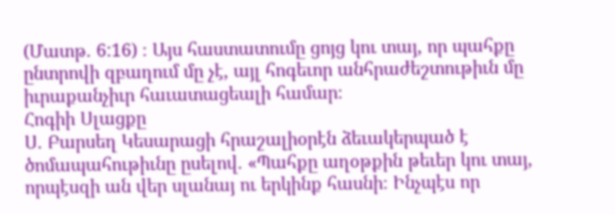(Մատթ. 6:16) ։ Այս հաստատումը ցոյց կու տայ, որ պահքը ընտրովի զբաղում մը չէ, այլ հոգեւոր անհրաժեշտութիւն մը իւրաքանչիւր հաւատացեալի համար։
Հոգիի Սլացքը
Ս. Բարսեղ Կեսարացի հրաշալիօրէն ձեւակերպած է ծոմապահութիւնը ըսելով. «Պահքը աղօթքին թեւեր կու տայ, որպէսզի ան վեր սլանայ ու երկինք հասնի։ Ինչպէս որ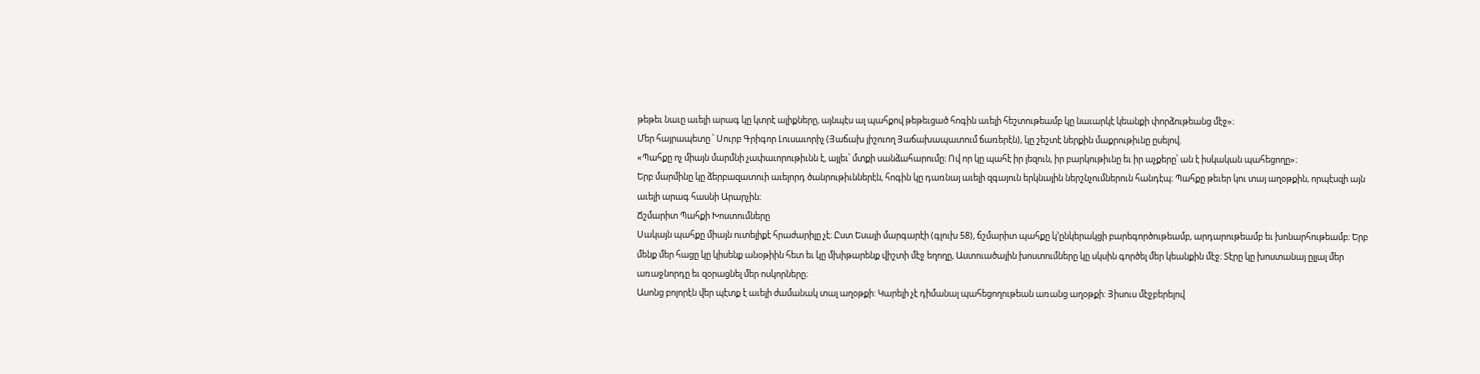թեթեւ նաւը աւելի արագ կը կտրէ ալիքները, այնպէս ալ պահքով թեթեւցած հոգին աւելի հեշտութեամբ կը նաւարկէ կեանքի փորձութեանց մէջ»։
Մեր հայրապետը ՝ Սուրբ Գրիգոր Լուսաւորիչ (Յաճախ յիշուող Յաճախապատում ճառերէն), կը շեշտէ ներքին մաքրութիւնը ըսելով.
«Պահքը ոչ միայն մարմնի չափաւորութիւնն է, այլեւ՝ մտքի սանձահարումը։ Ով որ կը պահէ իր լեզուն, իր բարկութիւնը եւ իր աչքերը՝ ան է իսկական պահեցողը»։
Երբ մարմինը կը ձերբազատուի աւելորդ ծանրութիւններէն, հոգին կը դառնայ աւելի զգայուն երկնային ներշնչումներուն հանդէպ։ Պահքը թեւեր կու տայ աղօթքին, որպէսզի այն աւելի արագ հասնի Արարչին։
Ճշմարիտ Պահքի Խոստումները
Սակայն պահքը միայն ուտելիքէ հրաժարիլը չէ։ Ըստ Եսայի մարգարէի (գլուխ 58), ճշմարիտ պահքը կ’ընկերակցի բարեգործութեամբ, արդարութեամբ եւ խոնարհութեամբ։ Երբ մենք մեր հացը կը կիսենք անօթիին հետ եւ կը մխիթարենք վիշտի մէջ եղողը, Աստուածային խոստումները կը սկսին գործել մեր կեանքին մէջ։ Տէրը կը խոստանայ ըլլալ մեր առաջնորդը եւ զօրացնել մեր ոսկորները։
Ասոնց բոլորէն վեր պէտք է աւելի ժամանակ տալ աղօթքի: Կարելի չէ դիմանալ պահեցողութեան առանց աղօթքի: Յիսուս մէջբերելով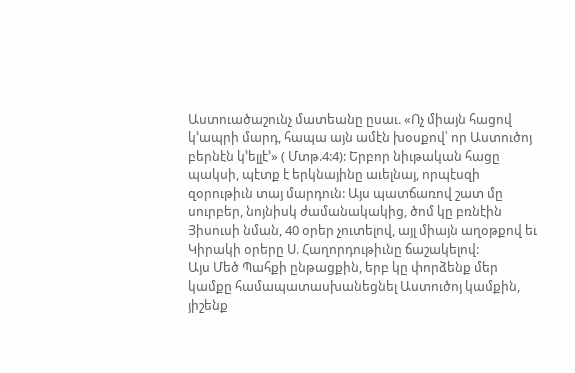Աստուածաշունչ մատեանը ըսաւ. «Ոչ միայն հացով կ՚ապրի մարդ, հապա այն ամէն խօսքով՝ որ Աստուծոյ բերնէն կ՚ելլէ’» ( Մտթ.4:4): Երբոր նիւթական հացը պակսի, պէտք է երկնայինը աւելնայ, որպէսզի զօրութիւն տայ մարդուն: Այս պատճառով շատ մը սուրբեր, նոյնիսկ ժամանակակից, ծոմ կը բռնէին Յիսուսի նման, 40 օրեր չուտելով, այլ միայն աղօթքով եւ Կիրակի օրերը Ս. Հաղորդութիւնը ճաշակելով:
Այս Մեծ Պահքի ընթացքին, երբ կը փորձենք մեր կամքը համապատասխանեցնել Աստուծոյ կամքին, յիշենք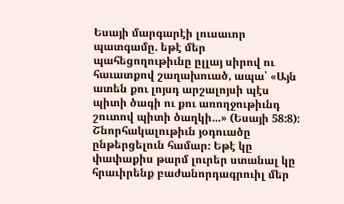Եսայի մարգարէի լուսաւոր պատգամը. եթէ մեր պահեցողութիւնը ըլլայ սիրով ու հաւատքով շաղախուած, ապա՝ «Այն ատեն քու լոյսդ արշալոյսի պէս պիտի ծագի ու քու առողջութիւնդ շուտով պիտի ծաղկի...» (Եսայի 58:8):
Շնորհակալութիւն յօդուածը ընթերցելուն համար։ Եթէ կը փափաքիս թարմ լուրեր ստանալ կը հրաւիրենք բաժանորդագրուիլ մեր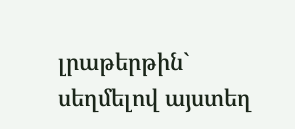լրաթերթին` սեղմելով այստեղ